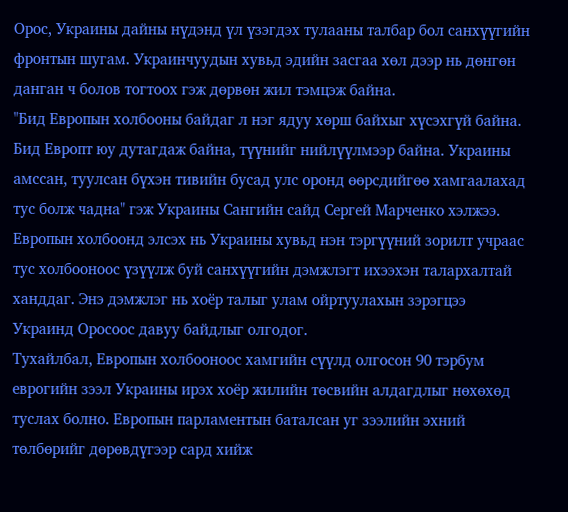Орос, Украины дайны нүдэнд үл үзэгдэх тулааны талбар бол санхүүгийн фронтын шугам. Украинчуудын хувьд эдийн засгаа хөл дээр нь дөнгөн данган ч болов тогтоох гэж дөрвөн жил тэмцэж байна.
"Бид Европын холбооны байдаг л нэг ядуу хөрш байхыг хүсэхгүй байна. Бид Европт юу дутагдаж байна, түүнийг нийлүүлмээр байна. Украины амссан, туулсан бүхэн тивийн бусад улс оронд өөрсдийгөө хамгаалахад тус болж чадна" гэж Украины Сангийн сайд Сергей Марченко хэлжээ.
Европын холбоонд элсэх нь Украины хувьд нэн тэргүүний зорилт учраас тус холбооноос үзүүлж буй санхүүгийн дэмжлэгт ихээхэн талархалтай ханддаг. Энэ дэмжлэг нь хоёр талыг улам ойртуулахын зэрэгцээ Украинд Оросоос давуу байдлыг олгодог.
Тухайлбал, Европын холбооноос хамгийн сүүлд олгосон 90 тэрбум еврогийн зээл Украины ирэх хоёр жилийн төсвийн алдагдлыг нөхөхөд туслах болно. Европын парламентын баталсан уг зээлийн эхний төлбөрийг дөрөвдүгээр сард хийж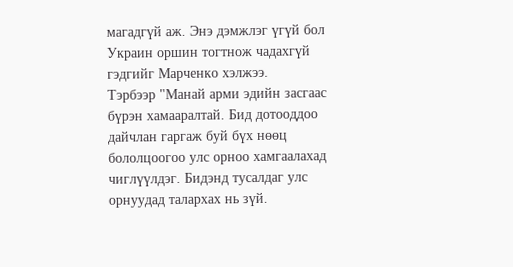магадгүй аж. Энэ дэмжлэг үгүй бол Украин оршин тогтнож чадахгүй гэдгийг Марченко хэлжээ.
Тэрбээр "Манай арми эдийн засгаас бүрэн хамааралтай. Бид дотооддоо дайчлан гаргаж буй бүх нөөц бололцоогоо улс орноо хамгаалахад чиглүүлдэг. Бидэнд тусалдаг улс орнуудад талархах нь зүй.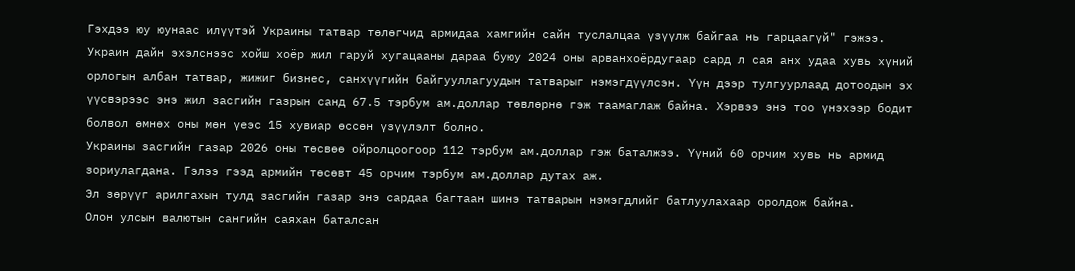Гэхдээ юу юунаас илүүтэй Украины татвар төлөгчид армидаа хамгийн сайн туслалцаа үзүүлж байгаа нь гарцаагүй" гэжээ.
Украин дайн эхэлснээс хойш хоёр жил гаруй хугацааны дараа буюу 2024 оны арванхоёрдугаар сард л сая анх удаа хувь хүний орлогын албан татвар, жижиг бизнес, санхүүгийн байгууллагуудын татварыг нэмэгдүүлсэн. Үүн дээр тулгуурлаад дотоодын эх үүсвэрээс энэ жил засгийн газрын санд 67.5 тэрбум ам.доллар төвлөрнө гэж таамаглаж байна. Хэрвээ энэ тоо үнэхээр бодит болвол өмнөх оны мөн үеэс 15 хувиар өссөн үзүүлэлт болно.
Украины засгийн газар 2026 оны төсвөө ойролцоогоор 112 тэрбум ам.доллар гэж баталжээ. Үүний 60 орчим хувь нь армид зориулагдана. Гэлээ гээд армийн төсөвт 45 орчим тэрбум ам.доллар дутах аж.
Эл зөрүүг арилгахын тулд засгийн газар энэ сардаа багтаан шинэ татварын нэмэгдлийг батлуулахаар оролдож байна.
Олон улсын валютын сангийн саяхан баталсан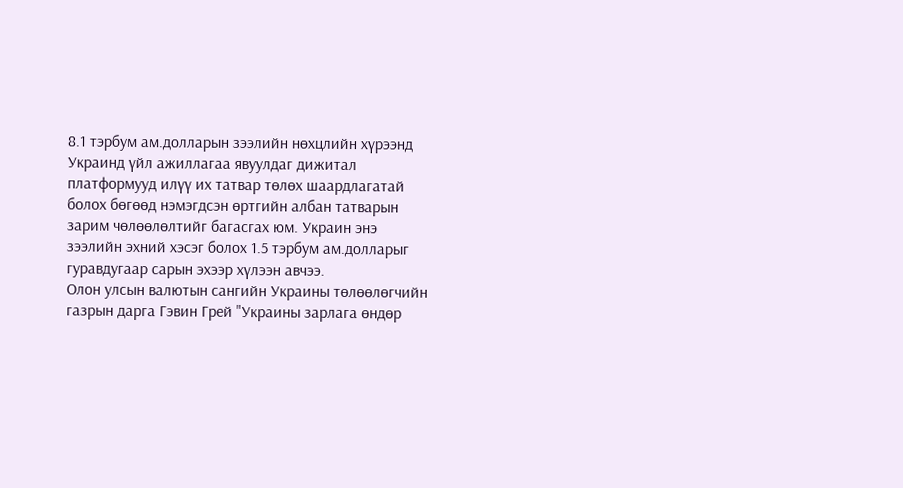8.1 тэрбум ам.долларын зээлийн нөхцлийн хүрээнд Украинд үйл ажиллагаа явуулдаг дижитал платформууд илүү их татвар төлөх шаардлагатай болох бөгөөд нэмэгдсэн өртгийн албан татварын зарим чөлөөлөлтийг багасгах юм. Украин энэ зээлийн эхний хэсэг болох 1.5 тэрбум ам.долларыг гуравдугаар сарын эхээр хүлээн авчээ.
Олон улсын валютын сангийн Украины төлөөлөгчийн газрын дарга Гэвин Грей "Украины зарлага өндөр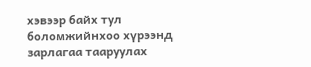хэвээр байх тул боломжийнхоо хүрээнд зарлагаа тааруулах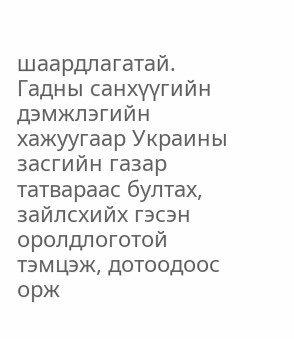шаардлагатай. Гадны санхүүгийн дэмжлэгийн хажуугаар Украины засгийн газар татвараас бултах, зайлсхийх гэсэн оролдлоготой тэмцэж, дотоодоос орж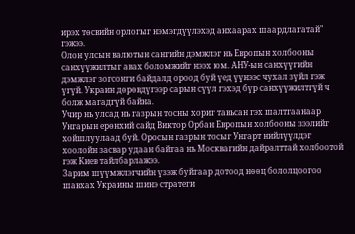ирэх төсвийн орлогыг нэмэгдүүлэхэд анхаарах шаардлагатай" гэжээ.
Олон улсын валютын сангийн дэмжлэг нь Европын холбооны санхүүжилтыг авах боломжийг нээх юм. АНУ-ын санхүүгийн дэмжлэг зогсонги байдалд ороод буй үед үүнээс чухал зүйл гэж үгүй. Украин дөрөвдүгээр сарын сүүл гэхэд бүр санхүүжилтгүй ч болж магадгүй байна.
Учир нь улсад нь газрын тосны хориг тавьсан гэх шалтгаанаар Унгарын ерөнхий сайд Виктор Орбан Европын холбооны зээлийг хойшлуулаад буй. Оросын газрын тосыг Унгарт нийлүүлдэг хоолойн засвар удаан байгаа нь Москвагийн дайралттай холбоотой гэж Киев тайлбарлажээ.
Зарим шүүмжлэгчийн үзэж буйгаар дотоод нөөц бололцоогоо шавхах Украины шинэ стратеги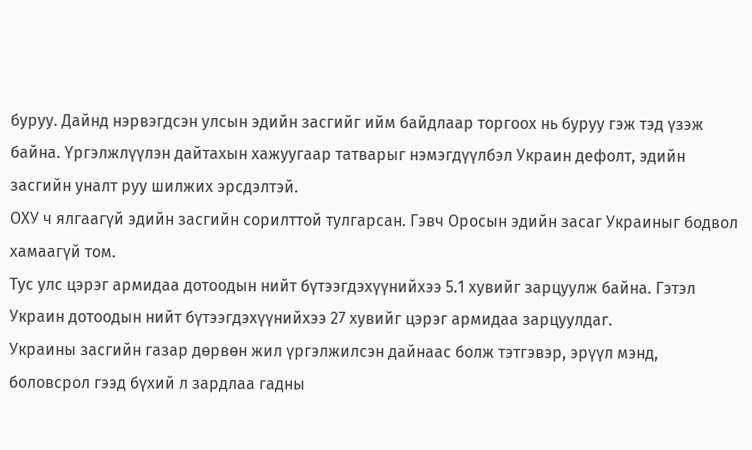буруу. Дайнд нэрвэгдсэн улсын эдийн засгийг ийм байдлаар торгоох нь буруу гэж тэд үзэж байна. Үргэлжлүүлэн дайтахын хажуугаар татварыг нэмэгдүүлбэл Украин дефолт, эдийн засгийн уналт руу шилжих эрсдэлтэй.
ОХУ ч ялгаагүй эдийн засгийн сорилттой тулгарсан. Гэвч Оросын эдийн засаг Украиныг бодвол хамаагүй том.
Тус улс цэрэг армидаа дотоодын нийт бүтээгдэхүүнийхээ 5.1 хувийг зарцуулж байна. Гэтэл Украин дотоодын нийт бүтээгдэхүүнийхээ 27 хувийг цэрэг армидаа зарцуулдаг.
Украины засгийн газар дөрвөн жил үргэлжилсэн дайнаас болж тэтгэвэр, эрүүл мэнд, боловсрол гээд бүхий л зардлаа гадны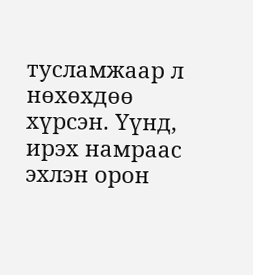тусламжаар л нөхөхдөө хүрсэн. Үүнд, ирэх намраас эхлэн орон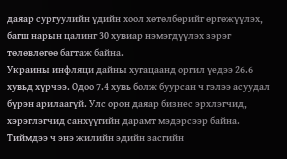даяар сургуулийн үдийн хоол хөтөлбөрийг өргөжүүлэх, багш нарын цалинг 30 хувиар нэмэгдүүлэх зэрэг төлөвлөгөө багтаж байна.
Украины инфляци дайны хугацаанд оргил үедээ 26.6 хувьд хүрчээ. Одоо 7.4 хувь болж буурсан ч гэлээ асуудал бүрэн арилаагүй. Улс орон даяар бизнес эрхлэгчид, хэрэглэгчид санхүүгийн дарамт мэдэрсээр байна. Тиймдээ ч энэ жилийн эдийн засгийн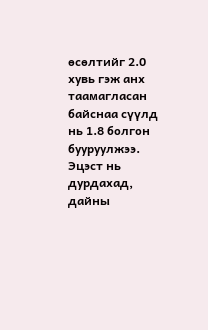өсөлтийг 2.0 хувь гэж анх таамагласан байснаа сүүлд нь 1.8 болгон бууруулжээ.
Эцэст нь дурдахад, дайны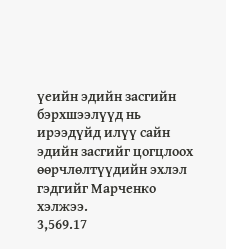үеийн эдийн засгийн бэрхшээлүүд нь ирээдүйд илүү сайн эдийн засгийг цогцлоох өөрчлөлтүүдийн эхлэл гэдгийг Марченко хэлжээ.
3,569.17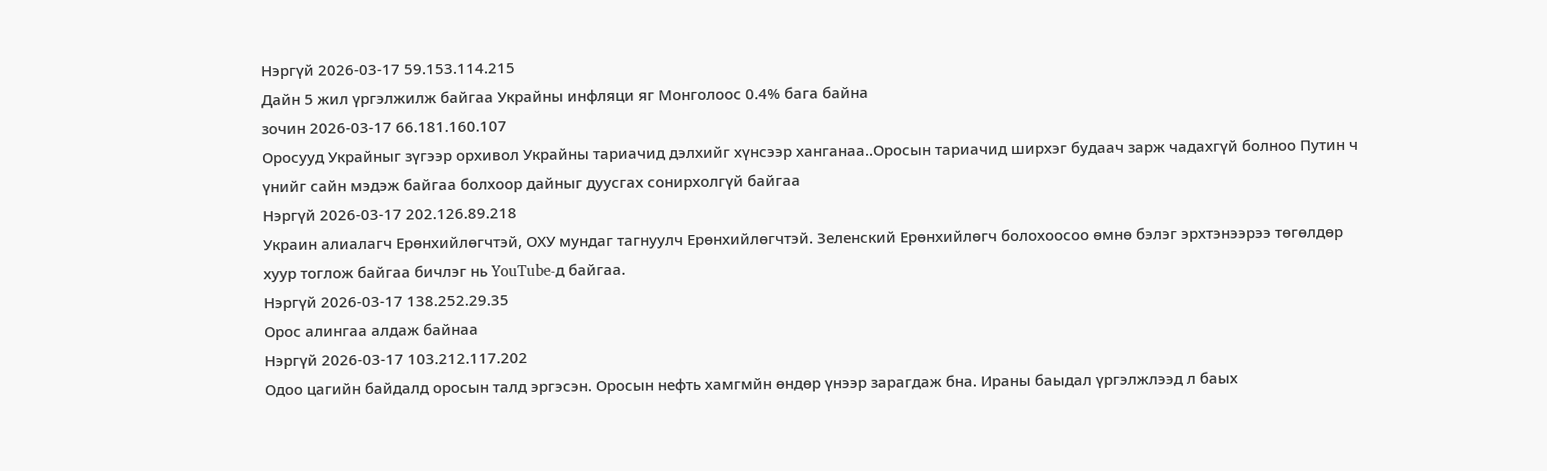Нэргүй 2026-03-17 59.153.114.215
Дайн 5 жил үргэлжилж байгаа Украйны инфляци яг Монголоос 0.4% бага байна
зочин 2026-03-17 66.181.160.107
Оросууд Украйныг зүгээр орхивол Украйны тариачид дэлхийг хүнсээр ханганаа..Оросын тариачид ширхэг будаач зарж чадахгүй болноо Путин ч үнийг сайн мэдэж байгаа болхоор дайныг дуусгах сонирхолгүй байгаа
Нэргүй 2026-03-17 202.126.89.218
Украин алиалагч Ерөнхийлөгчтэй, ОХУ мундаг тагнуулч Ерөнхийлөгчтэй. Зеленский Ерөнхийлөгч болохоосоо өмнө бэлэг эрхтэнээрээ төгөлдөр хуур тоглож байгаа бичлэг нь YouTube-д байгаа.
Нэргүй 2026-03-17 138.252.29.35
Орос алингаа алдаж байнаа
Нэргүй 2026-03-17 103.212.117.202
Одоо цагийн байдалд оросын талд эргэсэн. Оросын нефть хамгмйн өндөр үнээр зарагдаж бна. Ираны баыдал үргэлжлээд л баых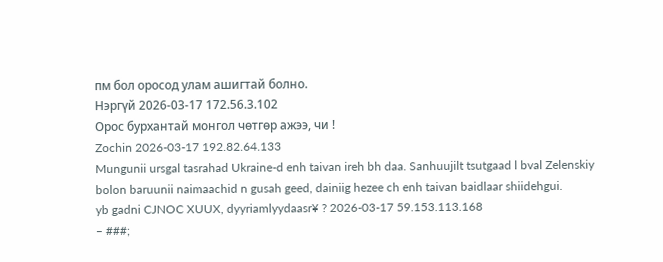пм бол оросод улам ашигтай болно.
Нэргүй 2026-03-17 172.56.3.102
Орос бурхантай монгол чөтгөр ажээ, чи !
Zochin 2026-03-17 192.82.64.133
Mungunii ursgal tasrahad Ukraine-d enh taivan ireh bh daa. Sanhuujilt tsutgaad l bval Zelenskiy bolon baruunii naimaachid n gusah geed, dainiig hezee ch enh taivan baidlaar shiidehgui.
yb gadni CJNOC XUUX, dyyriamlyydaasr¥ ? 2026-03-17 59.153.113.168
– ###;